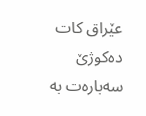عێراق كات ده‌كوژێ سه‌باره‌ت به‌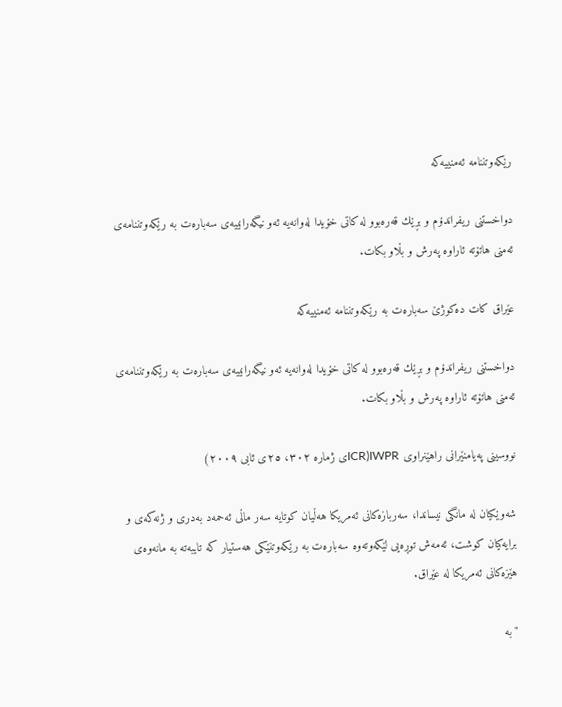رێكه‌وتننامه‌ ئه‌منییه‌كه‌

دواخستنی ریفراندۆم و بڕێك قه‌ره‌بوو له‌ كاتی خۆیدا له‌وانه‌یه‌ ئه‌و نیگه‌رانییه‌ی سه‌باره‌ت به‌ رێكه‌وتننامه‌ی ئه‌منی هاتۆته‌ ئاراوه په‌رش و بڵاو بكات‌‌.

عێراق كات ده‌كوژێ سه‌باره‌ت به‌ رێكه‌وتننامه‌ ئه‌منییه‌كه‌

دواخستنی ریفراندۆم و بڕێك قه‌ره‌بوو له‌ كاتی خۆیدا له‌وانه‌یه‌ ئه‌و نیگه‌رانییه‌ی سه‌باره‌ت به‌ رێكه‌وتننامه‌ی ئه‌منی هاتۆته‌ ئاراوه په‌رش و بڵاو بكات‌‌.

نووسینی په‌یامنێرانی راهێنراوی IWPR(ICRی ژماره‌ ٣٠٢، ٢٥ی ئابی ٢٠٠٩)

شه‌وێكیان له‌ مانگی نیساندا، سه‌ربازه‌كانی ئه‌مریكا هه‌ڵیان كوتایه‌ سه‌ر ماڵی ئه‌حمه‌د به‌دری و ژنه‌كه‌ی و برایه‌كیان كوشت، ئه‌مه‌ش توڕه‌یی لێكه‌وته‌وه‌ سه‌باره‌ت به‌ رێكه‌وتنێكی هه‌ستیار كه‌ تایبه‌ته‌ به‌ مانه‌وه‌ی هێزه‌كانی ئه‌مریكا له‌ عێراق.

" به‌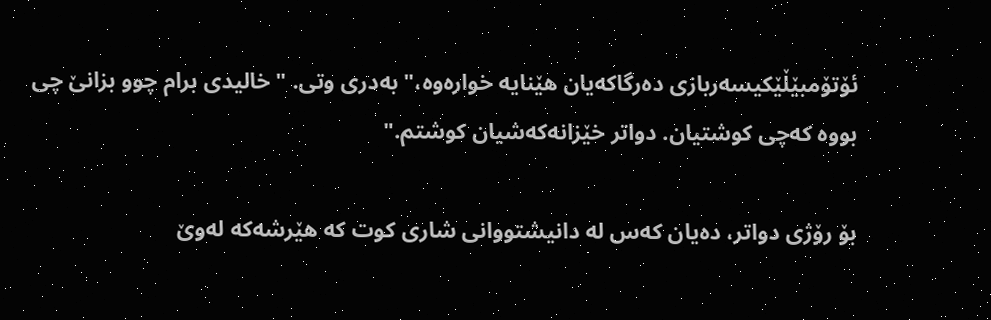ئۆتۆمبێڵێكیسه‌ربازی ده‌رگاكه‌یان هێنایه‌ خواره‌وه‌،" به‌دری وتی. "خالیدی برام چوو بزانێ چی بووه‌ كه‌چی كوشتیان. دواتر خێزانه‌كه‌شیان كوشتم."

بۆ رۆژی دواتر، ده‌یان كه‌س له‌ دانیشتووانی شاری كوت كه‌ هێرشه‌كه‌ له‌وێ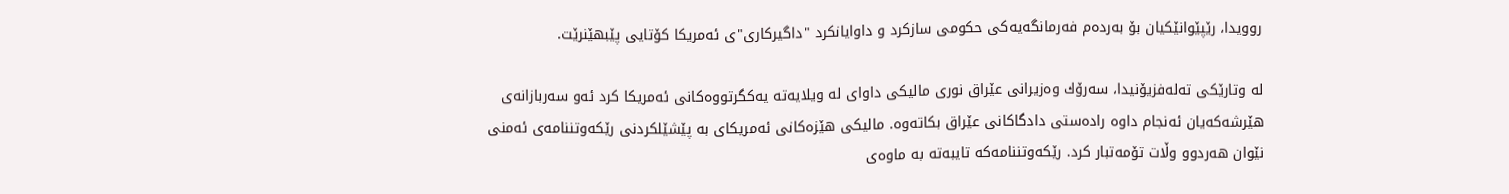روویدا، رێپێوانێكیان بۆ به‌رده‌م فه‌رمانگه‌یه‌كی حكومی سازكرد و داوایانكرد "داگیركاری"ی ئه‌مریكا كۆتایی پێبهێنرێت.

له‌ وتارێكی ته‌له‌فزیۆنیدا، سه‌رۆك وه‌زیرانی عێراق نوری مالیكی داوای له‌ ویلایه‌ته‌ یه‌كگرتووه‌كانی ئه‌مریكا كرد ئه‌و سه‌ربازانه‌ی هێرشه‌كه‌یان ئه‌نجام داوه‌ راده‌ستی دادگاكانی عێراق بكاته‌وه‌. مالیكی هێزه‌كانی ئه‌مریكای به‌ پێشێلكردنی رێكه‌وتننامه‌ی ئه‌منی نێوان هه‌ردوو وڵات تۆمه‌تبار كرد. رێكه‌وتننامه‌كه‌ تایبه‌ته‌ به‌ ماوه‌ی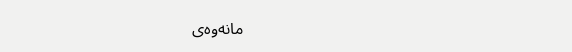مانه‌وه‌ی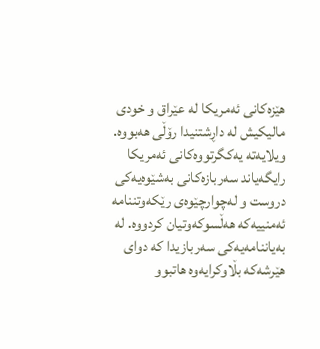هێزه‌كانی ئه‌مریكا له‌ عێراق و خودی مالیكیش له‌ داڕشتنیدا رۆڵی هه‌بووه‌.
ویلایه‌ته‌ یه‌كگرتووه‌كانی ئه‌مریكا رایگه‌یاند سه‌ربازه‌كانی به‌شێوه‌یه‌كی دروست و له‌چوارچێوه‌ی رێكه‌وتننامه‌ ئه‌منییه‌كه‌ هه‌ڵسوكه‌وتیان كردووه‌. له‌ به‌یاننامه‌یه‌كی سه‌ربازیدا كه‌ دوای هێرشه‌كه‌ بڵاوكرایه‌وه‌ هاتبوو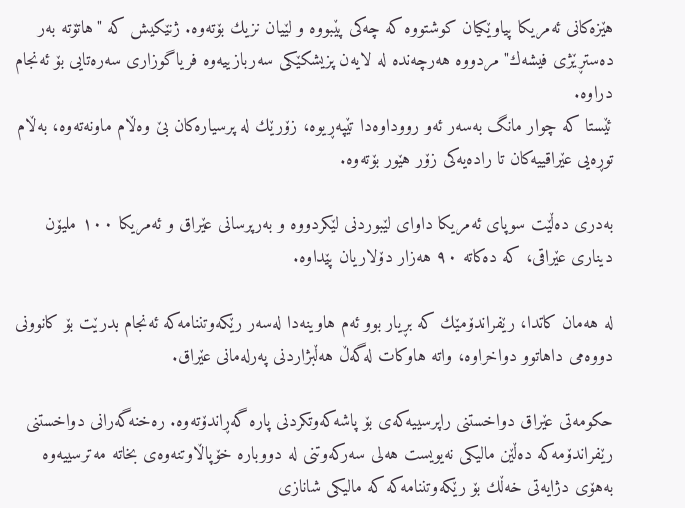هێزه‌كانی ئه‌مریكا پیاوێكیان كوشتووه‌ كه‌ چه‌كی پێبووه‌ و لێیان نزیك بۆته‌وه‌. ژنێكیش كه‌ "هاتۆته‌ به‌ر ده‌ستڕێژی فیشه‌ك" مردووه‌ هه‌رچه‌نده‌ له‌ لایه‌ن پزیشكێكی سه‌ربازییه‌وه‌ فریاگوزاری سه‌ره‌تایی بۆ ئه‌نجام دراوه‌.
ئێستا كه‌ چوار مانگ به‌سه‌ر ئه‌و رووداوه‌دا تێپه‌ڕیوه‌، زۆرێك له‌ پرسیاره‌كان بێ وه‌ڵام ماونه‌ته‌وه‌، به‌ڵام توڕه‌یی عێراقییه‌كان تا راده‌یه‌كی زۆر هێور بۆته‌وه‌.

به‌دری ده‌ڵێت سوپای ئه‌مریكا داوای لێبوردنی لێكردووه‌ و به‌رپرسانی عێراق و ئه‌مریكا ١٠٠ ملیۆن دیناری عێراقی، كه‌ ده‌كاته‌ ٩٠ هه‌زار دۆلاریان پێداوه‌.

له‌ هه‌مان كاتدا، رێفراندۆمێك كه‌ بڕیار بوو ئه‌م هاوینه‌دا له‌سه‌ر رێكه‌وتننامه‌كه‌ ئه‌نجام بدرێت بۆ كانوونی دووه‌می داهاتوو دواخراوه‌، واته‌ هاوكات له‌گه‌ڵ هه‌ڵبژاردنی په‌رله‌مانی عێراق.

حكومه‌تی عێراق دواخستنی راپرسییه‌كه‌ی بۆ پاشه‌كه‌وتكردنی پاره‌ گه‌ڕاندۆته‌وه‌. ره‌خنه‌گه‌رانی دواخستنی رێفراندۆمه‌كه‌ ده‌ڵێن مالیكی نه‌یویست هه‌لی سه‌ركه‌وتنی له‌ دووباره‌ خۆپاڵاوتنه‌وه‌ی بخاته‌ مه‌ترسییه‌وه‌ به‌هۆی دژایه‌تی خه‌ڵك بۆ رێكه‌وتننامه‌كه‌ كه‌ مالیكی شانازی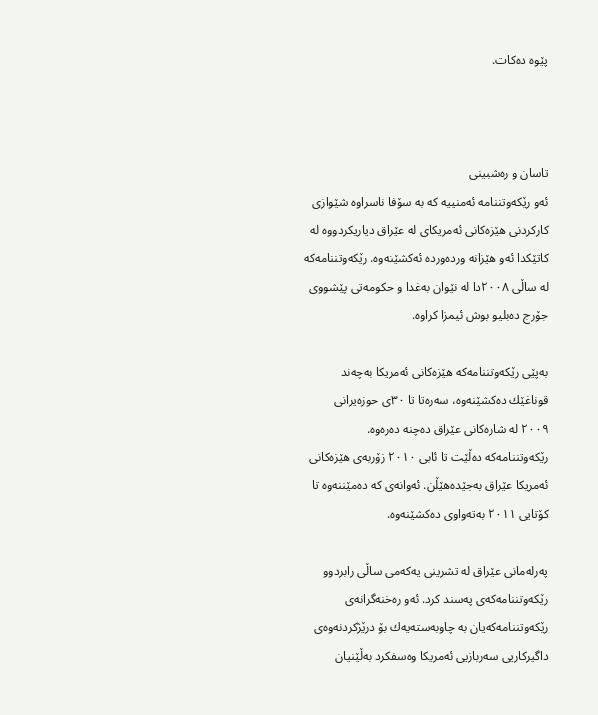پێوه‌ ده‌كات‌.



تاسان و ره‌شبینی
ئه‌و رێكه‌وتننامه‌ ئه‌منییه‌ كه‌ به‌ سۆفا ناسراوه‌ شێوازی كاركردنی هێزه‌كانی ئه‌مریكای له‌ عێراق دیاریكردووه‌ له‌ كاتێكدا ئه‌و هێزانه‌ ورده‌ورده‌ ئه‌كشێنه‌وه‌. رێكه‌وتننامه‌كه‌ له‌ ساڵی ٢٠٠٨دا له‌ نێوان به‌غدا و حكومه‌تی پێشووی جۆرج ده‌بلیو بوش ئیمزا كراوه‌.

به‌پێی رێكه‌وتننامه‌كه‌ هێزه‌كانی ئه‌مریكا به‌چه‌ند قوناغێك ده‌كشێنه‌وه‌، سه‌ره‌تا تا ٣٠ی حوزه‌یرانی ٢٠٠٩ له‌ شاره‌كانی عێراق ده‌چنه‌ ده‌ره‌وه‌. رێكه‌وتننامه‌كه‌ ده‌ڵێت تا ئابی ٢٠١٠ زۆربه‌ی هێزه‌كانی ئه‌مریكا عێراق به‌جێده‌هێڵن. ئه‌وانه‌ی كه‌ ده‌مێننه‌وه‌ تا كۆتایی ٢٠١١ به‌ته‌واوی ده‌كشێنه‌وه‌.

په‌رله‌مانی عێراق له‌ تشرینی یه‌كه‌می ساڵی رابردوو رێكه‌وتننامه‌كه‌ی په‌سند كرد. ئه‌و ره‌خنه‌گرانه‌ی رێكه‌وتننامه‌كه‌یان به‌ چاوبه‌سته‌یه‌ك بۆ درێژكردنه‌وه‌ی داگیركاریی سه‌ربازیی ئه‌مریكا وه‌سفكرد به‌ڵێنیان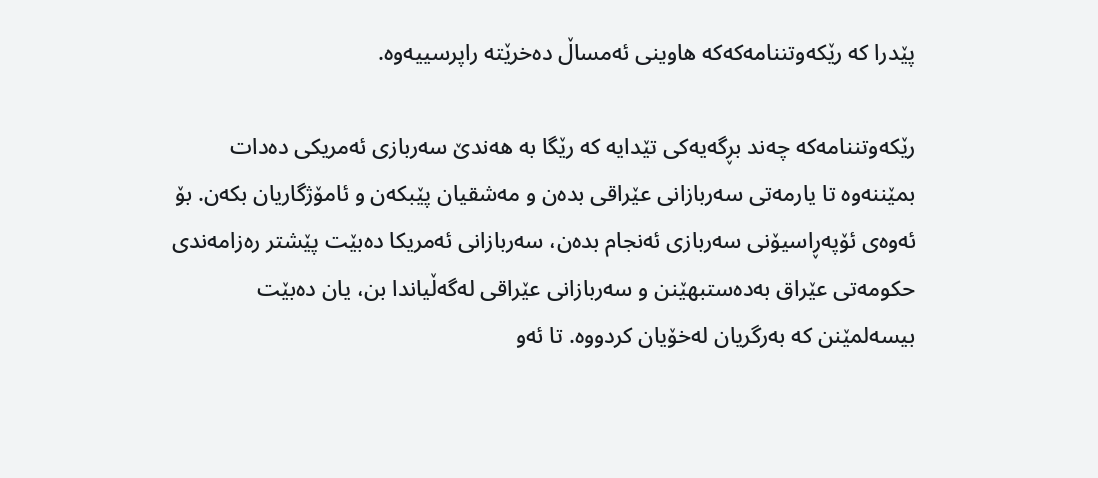پێدرا كه‌ رێكه‌وتننامه‌كه‌كه‌ هاوینی ئه‌مساڵ ده‌خرێته‌ راپرسییه‌وه‌.

رێكه‌وتننامه‌كه‌ چه‌ند بڕگه‌یه‌كی تێدایه‌ كه‌ رێگا به‌ هه‌ندێ سه‌ربازی ئه‌مریكی ده‌دات بمێننه‌وه‌ تا یارمه‌تی سه‌ربازانی عێراقی بده‌ن و مه‌شقیان پێبكه‌ن و ئامۆژگاریان بكه‌ن. بۆ ئه‌وه‌ی ئۆپه‌ڕاسیۆنی سه‌ربازی ئه‌نجام بده‌ن، سه‌ربازانی ئه‌مریكا ده‌بێت پێشتر ره‌زامه‌ندی حكومه‌تی عێراق به‌ده‌ستبهێنن و سه‌ربازانی عێراقی له‌گه‌ڵیاندا بن، یان ده‌بێت بیسه‌لمێنن كه‌ به‌رگریان له‌خۆیان كردووه‌. تا ئه‌و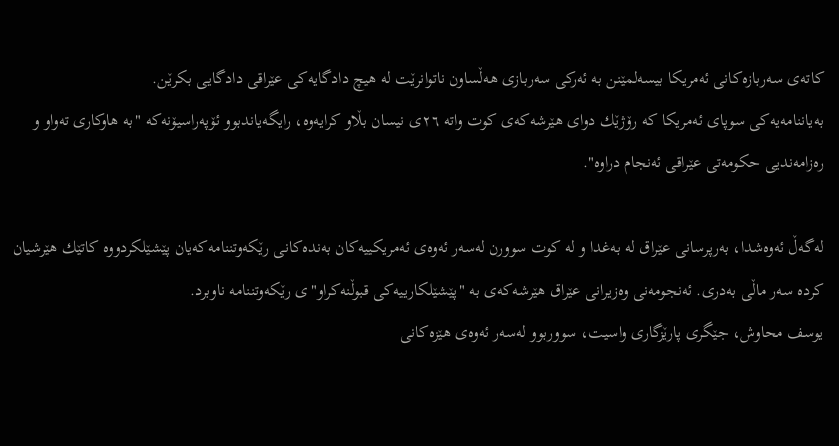كاته‌ی سه‌ربازه‌كانی ئه‌مریكا بیسه‌لمێنن به‌ ئه‌ركی سه‌ربازی هه‌ڵساون ناتوانرێت له‌ هیچ دادگایه‌كی عێراقی دادگایی بكرێن.
به‌یاننامه‌یه‌كی سوپای ئه‌مریكا كه‌ رۆژێك دوای هێرشه‌كه‌ی كوت واته‌ ٢٦ی نیسان بڵاو كرایه‌وه‌، رایگه‌یاندبوو ئۆپه‌راسیۆنه‌كه‌ "به‌ هاوكاری ته‌واو و ره‌زامه‌ندیی حكومه‌تی عێراقی ئه‌نجام دراوه‌".

له‌گه‌ڵ ئه‌وه‌شدا، به‌رپرسانی عێراق له‌ به‌غدا و له‌ كوت سوورن له‌سه‌ر ئه‌وه‌ی ئه‌مریكییه‌كان به‌نده‌كانی رێكه‌وتننامه‌كه‌یان پێشێلكردووه‌ كاتێك هێرشیان كرده‌ سه‌ر ماڵی به‌دری. ئه‌نجومه‌نی وه‌زیرانی عێراق هێرشه‌كه‌ی به‌ "پێشێلكارییه‌كی قبوڵنه‌كراو"ی رێكه‌وتننامه‌ ناوبرد.
یوسف محاوش، جێگری پارێزگاری واسیت، سووربوو له‌سه‌ر ئه‌وه‌ی هێزه‌كانی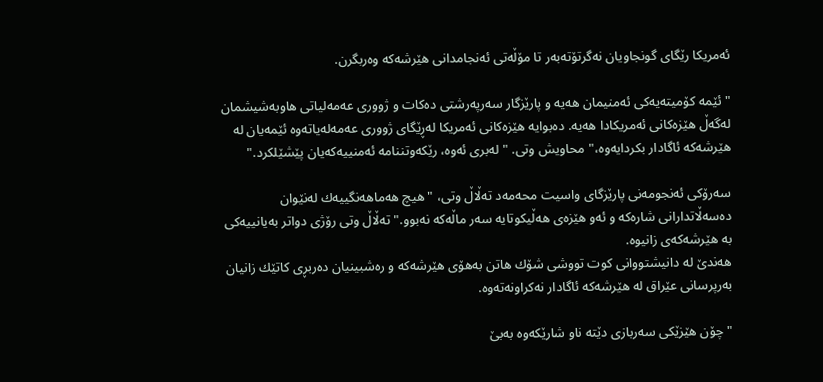ئه‌مریكا رێگای گونجاویان نه‌گرتۆته‌به‌ر تا مۆڵه‌تی ئه‌نجامدانی هێرشه‌كه‌ وه‌ربگرن.

"ئێمه‌ كۆمیته‌یه‌كی ئه‌منیمان هه‌یه‌ و پارێزگار سه‌رپه‌رشتی ده‌كات و ژووری عه‌مه‌لیاتی هاوبه‌شیشمان له‌گه‌ڵ هێزه‌كانی ئه‌مریكادا هه‌یه‌. ده‌بوایه‌ هێزه‌كانی ئه‌مریكا له‌ڕێگای ژووری عه‌مه‌له‌یاته‌وه‌ ئێمه‌یان له‌ هێرشه‌كه‌ ئاگادار بكردایه‌وه‌،" محاویش وتی. "له‌بری ئه‌وه‌، رێكه‌وتننامه‌ ئه‌منییه‌كه‌یان پێشێلكرد."

سه‌رۆكی ئه‌نجومه‌نی پارێزگای واسیت محه‌مه‌د ته‌ڵاڵ وتی، "هیچ هه‌ماهه‌نگییه‌ك له‌نێوان ده‌سه‌ڵاتدارانی شاره‌كه‌ و ئه‌و هێزه‌ی هه‌ڵیكوتایه‌ سه‌ر ماڵه‌كه‌ نه‌بوو." ته‌ڵاڵ وتی رۆژی دواتر به‌یانییه‌كی به‌ هێرشه‌كه‌ی زانیوه‌.
هه‌ندێ له‌ دانیشتووانی كوت تووشی شۆك هاتن به‌هۆی هێرشه‌كه‌ و ره‌شبینیان ده‌ربڕی كاتێك زانیان به‌رپرسانی عێراق له‌ هێرشه‌كه‌ ئاگادار نه‌كراونه‌ته‌وه‌.

"چۆن هێزێكی سه‌ربازی دێته‌ ناو شارێكه‌وه‌ به‌بێ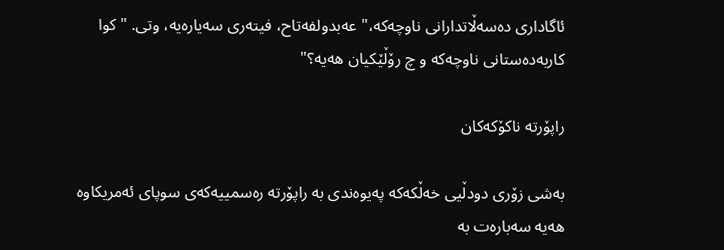ئاگاداری ده‌سه‌ڵاتدارانی ناوچه‌كه‌،" عه‌بدولفه‌تاح، فیته‌ری سه‌یاره‌یه‌، وتی. "كوا كاربه‌ده‌ستانی ناوچه‌كه‌ و چ رۆڵێكیان هه‌یه‌؟"

راپۆرته‌ ناكۆكه‌كان

به‌شی زۆری دودڵیی خه‌ڵكه‌كه‌ په‌یوه‌ندی به‌ راپۆرته‌ ره‌سمییه‌كه‌ی سوپای ئه‌مریكاوه‌ هه‌یه‌ سه‌باره‌ت به‌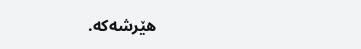هێرشه‌كه‌.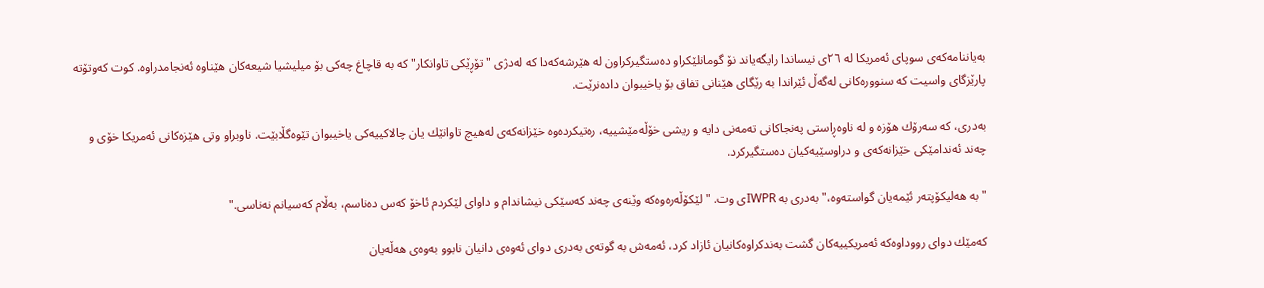به‌یاننامه‌كه‌‌ی سوپای ئه‌مریكا له‌ ٢٦ی نیساندا رایگه‌یاند نۆ گومانلێكراو ده‌ستگیركراون له‌ هێرشه‌كه‌دا كه‌ له‌دژی "تۆڕێكی تاوانكار" كه‌ به‌ قاچاغ چه‌كی بۆ میلیشیا شیعه‌كان هێناوه‌ ئه‌نجامدراوه‌. كوت كه‌وتۆته‌ پارێزگای واسیت كه‌ سنووره‌كانی له‌گه‌ڵ ئێراندا به‌ رێگای هێنانی تفاق بۆ یاخیبوان داده‌نرێت.

به‌دری، كه‌ سه‌رۆك هۆزه‌ و له‌ ناوه‌ڕاستی په‌نجاكانی ته‌مه‌نی دایه‌ و ریشی خۆڵه‌مێشییه‌، ره‌تیكرده‌وه‌ خێزانه‌كه‌ی له‌هیچ تاوانێك یان چالاكییه‌كی یاخیبوان تێوه‌گڵابێت. ناوبراو وتی هێزه‌كانی ئه‌مریكا خۆی و چه‌ند ئه‌ندامێكی خێزانه‌كه‌ی و دراوسێیه‌كیان ده‌ستگیركرد.

"به‌ هه‌لیكۆپته‌ر ئێمه‌یان گواسته‌وه‌،" به‌دری به‌ IWPRی وت. "لێكۆڵه‌ره‌وه‌كه‌ وێنه‌ی چه‌ند كه‌سێكی نیشاندام و داوای لێكردم ئاخۆ كه‌س ده‌ناسم، به‌ڵام كه‌سیانم نه‌ناسی."

كه‌مێك دوای رووداوه‌كه‌ ئه‌مریكییه‌كان گشت به‌ندكراوه‌كانیان ئازاد كرد، ئه‌مه‌ش به‌ گوته‌ی به‌دری دوای ئه‌وه‌ی دانیان نابوو به‌وه‌ی هه‌ڵه‌یان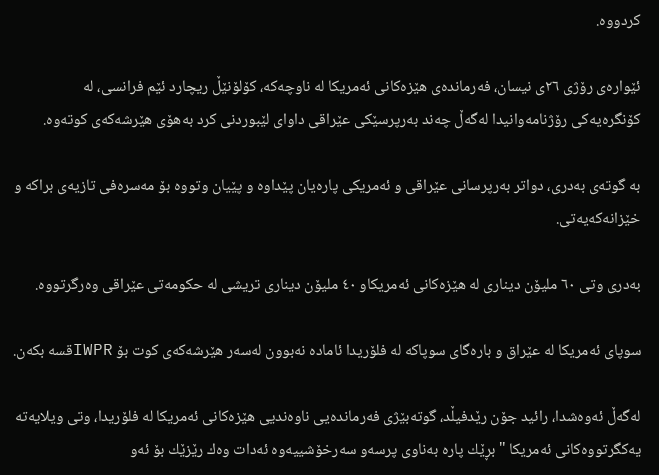كردووه‌.

ئێواره‌ی رۆژی ٢٦ی نیسان، فه‌رمانده‌ی هێزه‌كانی ئه‌مریكا له‌ ناوچه‌كه‌، كۆلۆنێڵ ریچارد ئێم فرانسی، له‌ كۆنگره‌یه‌كی رۆژنامه‌وانیدا له‌گه‌ڵ چه‌ند به‌رپرسێكی عێراقی داوای لێبوردنی كرد به‌هۆی هێرشه‌كه‌ی كوته‌وه‌.

به‌ گوته‌ی به‌دری، دواتر به‌رپرسانی عێراقی و ئه‌مریكی پاره‌یان پێداوه‌ و پێیان وتووه‌ بۆ مه‌سره‌فی تازیه‌ی براكه‌ و خێزانه‌كه‌یه‌تی.

به‌دری وتی ٦٠ ملیۆن دیناری له‌ هێزه‌كانی ئه‌مریكاو ٤٠ ملیۆن دیناری تریشی له‌ حكومه‌تی عێراقی وه‌رگرتووه‌.

سوپای ئه‌مریكا له‌ عێراق و باره‌گای سوپاكه‌ له‌ فلۆریدا ئاماده‌ نه‌بوون له‌سه‌ر هێرشه‌كه‌ی كوت بۆ IWPRقسه‌ بكه‌ن.

له‌گه‌ڵ ئه‌وه‌شدا، رائید جۆن رێدفیڵد، گوته‌بێژی فه‌رمانده‌یی ناوه‌ندیی هێزه‌كانی ئه‌مریكا له‌ فلۆریدا، وتی ویلایه‌ته‌ یه‌كگرتووه‌كانی ئه‌مریكا "بڕێك پاره به‌ناوی پرسه‌و سه‌رخۆشییه‌وه‌ ئه‌دات وه‌ك رێزێك بۆ ئه‌و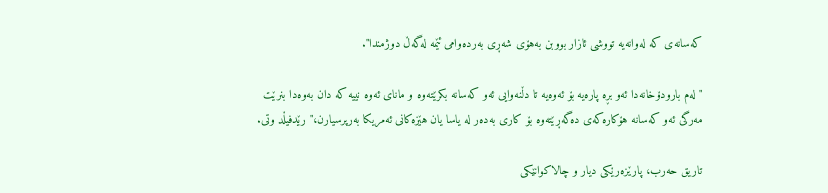كه‌سانه‌ی كه‌ له‌وانه‌یه‌ تووشی ئازار بووبن به‌هۆی شه‌ڕی به‌رده‌وامی ئێمه‌ له‌گه‌ڵ دوژمندا".

"له‌م بارودۆخانه‌دا ئه‌و بڕه‌ پاره‌یه‌ بۆ ئه‌وه‌یه‌ تا دڵنه‌وایی ئه‌و كه‌سانه‌ بكرێته‌وه‌ و مانای ئه‌وه‌ نییه‌ كه‌ دان به‌وه‌دا بنرێت مه‌رگی ئه‌و كه‌سانه‌ هۆكاره‌كه‌ی ده‌گه‌ڕێته‌وه‌ بۆ كاری به‌ده‌ر له‌ یاسا یان هێزه‌كانی ئه‌مریكا به‌رپرسیارن‌،" رێدفیڵد وتی.

تاریق حه‌رب، پارێزه‌رێكی دیار و چالاكوانێكی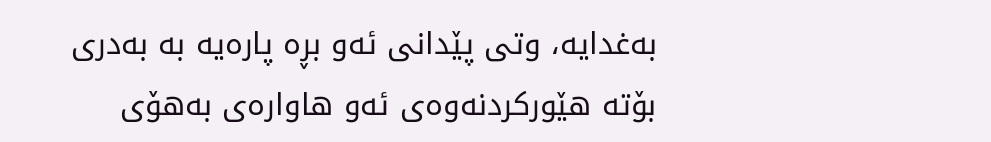به‌غدایه‌، وتی پێدانی ئه‌و بڕه‌ پاره‌یه به‌ به‌دری بۆته‌ هێوركردنه‌وه‌ی‌ ئه‌و هاواره‌ی به‌هۆی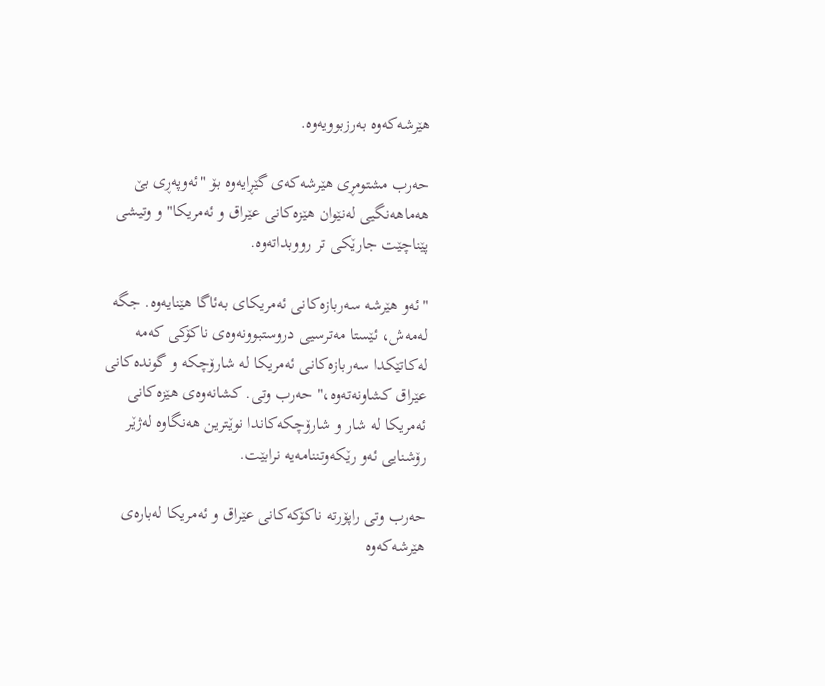هێرشه‌كه‌وه‌ به‌رزبوویه‌وه‌.

حه‌رب مشتومڕی هێرشه‌كه‌ی گێڕایه‌وه‌ بۆ "ئه‌وپه‌ڕی بێ هه‌ماهه‌نگیی له‌نێوان هێزه‌كانی عێراق و ئه‌مریكا" و وتیشی پێناچێت جارێكی تر رووبداته‌وه‌.

"ئه‌و هێرشه‌ سه‌ربازه‌كانی ئه‌مریكای به‌ئاگا هێنایه‌وه‌. جگه‌ له‌مه‌ش، ئێستا مه‌ترسیی دروستبوونه‌وه‌ی ناكۆكی كه‌مه‌ له‌كاتێكدا سه‌ربازه‌كانی ئه‌مریكا له‌ شارۆچكه‌ و گونده‌كانی عێراق كشاونه‌ته‌وه‌،" حه‌رب وتی. كشانه‌وه‌ی هێزه‌كانی ئه‌مریكا له‌ شار و شارۆچكه‌كاندا نوێترین هه‌نگاوه‌ له‌ژێر رۆشنایی ئه‌و رێكه‌وتننامه‌یه‌ نرابێت.

حه‌رب وتی راپۆرته‌ ناكۆكه‌كانی عێراق و ئه‌مریكا له‌باره‌ی هێرشه‌كه‌وه‌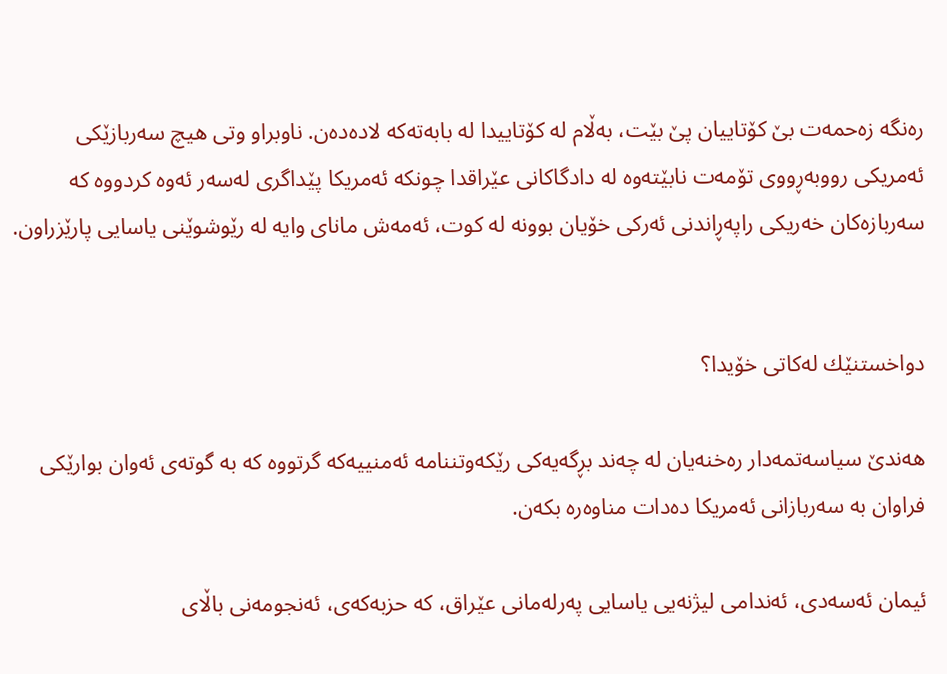ره‌نگه‌ زه‌حمه‌ت بێ كۆتاییان پێ بێت، به‌ڵام له‌ كۆتاییدا له‌ بابه‌ته‌كه‌ لاده‌ده‌ن. ناوبراو وتی هیچ سه‌ربازێكی ئه‌مریكی رووبه‌ڕووی تۆمه‌ت نابێته‌وه‌ له‌ دادگاكانی عێراقدا چونكه‌ ئه‌مریكا پێداگری له‌سه‌ر ئه‌وه‌ كردووه‌ كه‌ سه‌ربازه‌كان خه‌ریكی راپه‌ڕاندنی ئه‌ركی خۆیان بوونه‌ له‌ كوت، ئه‌مه‌ش مانای وایه‌ له‌ رێوشوێنی یاسایی پارێزراون.


دواخستنێك له‌كاتی خۆیدا؟

هه‌ندێ سیاسه‌تمه‌دار ره‌خنه‌یان له‌ چه‌ند بڕگه‌یه‌كی رێكه‌وتننامه‌ ئه‌منییه‌كه‌ گرتووه‌ كه‌ به‌ گوته‌ی ئه‌وان بوارێكی فراوان به‌ سه‌ربازانی ئه‌مریكا ده‌دات مناوه‌ره‌ بكه‌ن.

ئیمان ئه‌سه‌دی، ئه‌ندامی لیژنه‌یی یاسایی په‌رله‌مانی عێراق، كه حزبه‌كه‌ی، ئه‌نجومه‌نی باڵای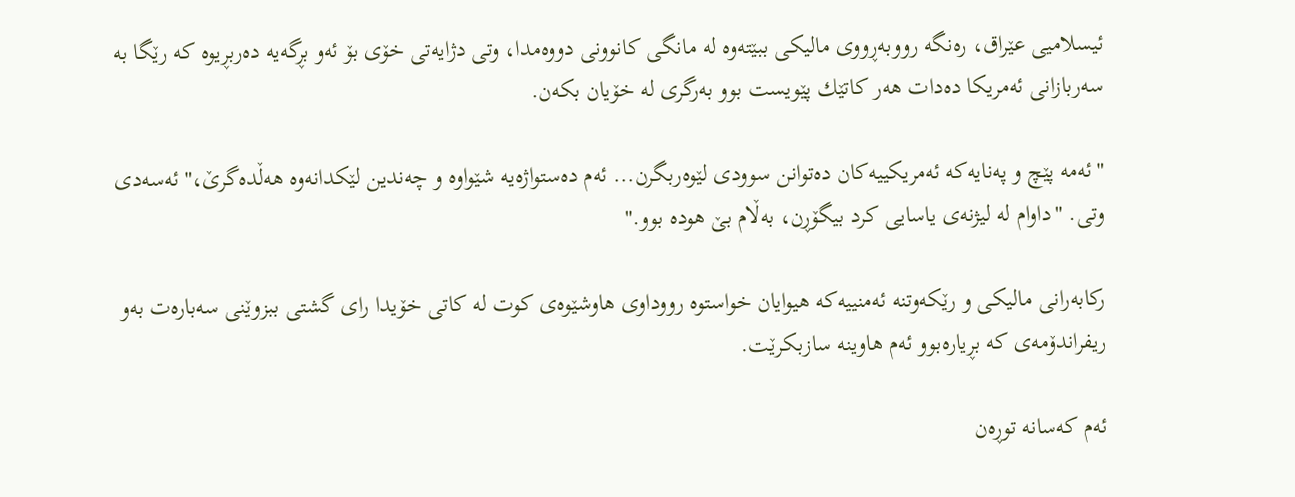ئیسلامیی عێراق، ره‌نگه‌ رووبه‌ڕووی مالیكی ببێته‌وه‌ له‌ مانگی كانوونی دووه‌مدا، وتی دژایه‌تی خۆی بۆ ئه‌و بڕگه‌یه‌ ده‌ربڕیوه‌ كه‌ رێگا به‌ سه‌ربازانی ئه‌مریكا ده‌دات هه‌ر كاتێك پێویست بوو به‌رگری له‌ خۆیان بكه‌ن.

"ئه‌مه‌ پێچ و په‌نایه‌كه‌ ئه‌مریكییه‌كان ده‌توانن سوودی لێوه‌ربگرن... ئه‌م ده‌ستواژه‌یه‌ شێواوه‌ و چه‌ندین لێكدانه‌وه‌ هه‌ڵده‌گرێ،" ئه‌سه‌دی وتی. "داوام له‌ لیژنه‌ی یاسایی كرد بیگۆڕن، به‌ڵام بێ هوده‌ بوو."

ركابه‌رانی مالیكی و رێكه‌وتنه‌ ئه‌منییه‌كه‌ هیوایان خواستوه‌ رووداوی هاوشێوه‌ی كوت له‌ كاتی خۆیدا رای گشتی ببزوێنی سه‌باره‌ت به‌و ریفراندۆمه‌ی كه‌ بڕیاره‌بوو ئه‌م هاوینه‌ سازبكرێت.

ئه‌م كه‌سانه‌ توڕه‌ن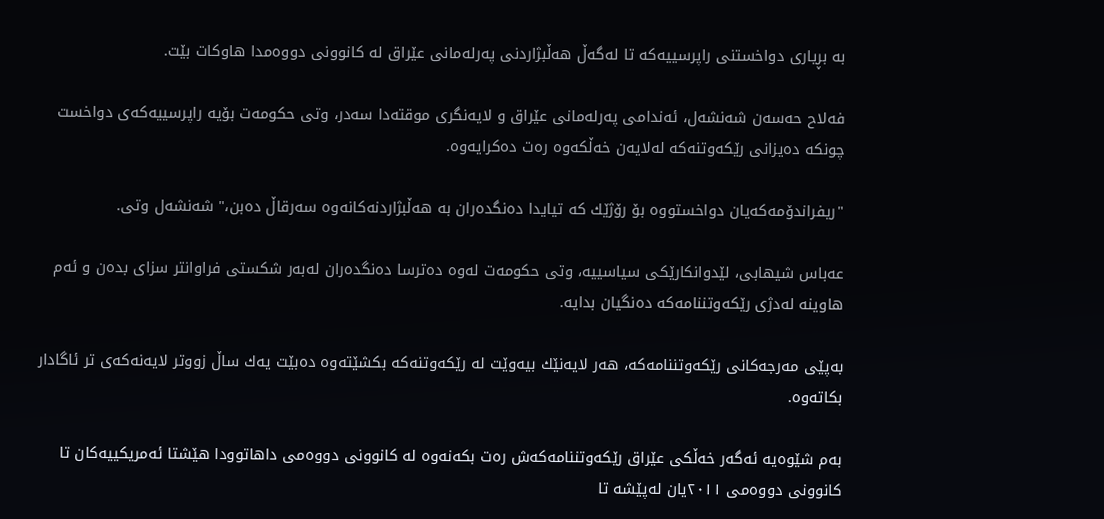به‌ بڕیاری دواخستنی راپرسییه‌كه‌ تا له‌گه‌ڵ هه‌ڵبژاردنی په‌رله‌مانی عێراق له‌ كانوونی دووه‌مدا هاوكات بێت.

فه‌لاح حه‌سه‌ن شه‌نشه‌ل، ئه‌ندامی په‌رله‌مانی عێراق و لایه‌نگری موقته‌دا سه‌در، وتی حكومه‌ت بۆیه‌ راپرسییه‌كه‌ی دواخست چونكه‌ ده‌یزانی رێكه‌وتنه‌كه‌ له‌لایه‌ن خه‌ڵكه‌وه‌ ره‌ت ده‌كرایه‌وه‌.

"ریفراندۆمه‌كه‌یان دواخستووه‌ بۆ رۆژێك كه‌ تیایدا ده‌نگده‌ران به‌ هه‌ڵبژاردنه‌كانه‌وه‌ سه‌رقاڵ ده‌بن،" شه‌نشه‌ل وتی.

عه‌باس شیهابی، لێدوانكارێكی سیاسییه‌، وتی حكومه‌ت له‌وه‌ ده‌ترسا ده‌نگده‌ران له‌به‌ر شكستی فراوانتر سزای بده‌ن و ئه‌م هاوینه‌ له‌دژی رێكه‌وتننامه‌كه‌ ده‌نگیان بدایه‌.

به‌پێی مه‌رجه‌كانی رێكه‌وتننامه‌كه‌، هه‌ر لایه‌نێك بیه‌وێت له‌ رێكه‌وتنه‌كه‌ بكشێته‌وه‌ ده‌بێت یه‌ك ساڵ زووتر لایه‌نه‌كه‌ی تر ئاگادار بكاته‌وه‌.

به‌م شێوه‌یه‌ ئه‌گه‌ر خه‌ڵكی عێراق رێكه‌وتننامه‌كه‌ش ره‌ت بكه‌نه‌وه‌ له‌ كانوونی دووه‌می داهاتوودا هێشتا ئه‌مریكییه‌كان تا كانوونی دووه‌می ٢٠١١یان له‌پێشه‌ تا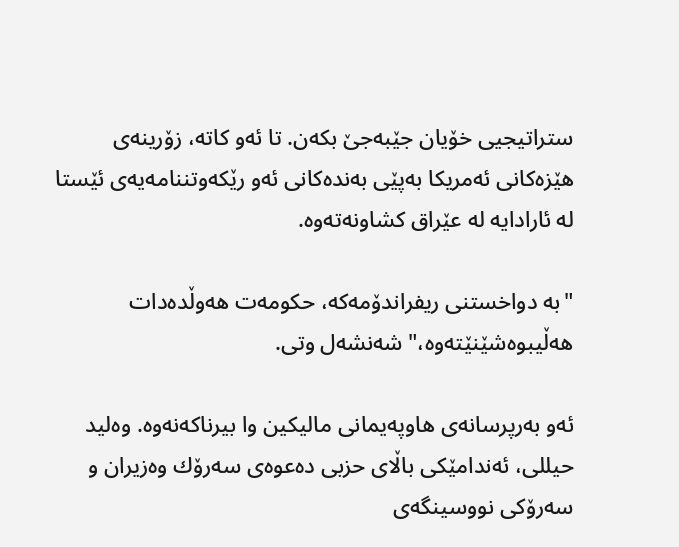ستراتیجیی خۆیان جێبه‌جێ بكه‌ن. تا ئه‌و كاته‌، زۆرینه‌ی هێزه‌كانی ئه‌مریكا به‌پێی به‌نده‌كانی ئه‌و رێكه‌وتننامه‌یه‌ی ئێستا له‌ ئارادایه‌ له‌ عێراق كشاونه‌ته‌وه‌.

"به‌ دواخستنی ریفراندۆمه‌كه‌، حكومه‌ت هه‌وڵده‌دات هه‌ڵیبوه‌شێنێته‌وه‌،" شه‌نشه‌ل وتی.

ئه‌و به‌رپرسانه‌ی هاوپه‌یمانی مالیكین وا بیرناكه‌نه‌وه‌. وه‌لید حیللی، ئه‌ندامێكی باڵای حزبی ده‌عوه‌ی سه‌رۆك وه‌زیران و سه‌رۆكی نووسینگه‌ی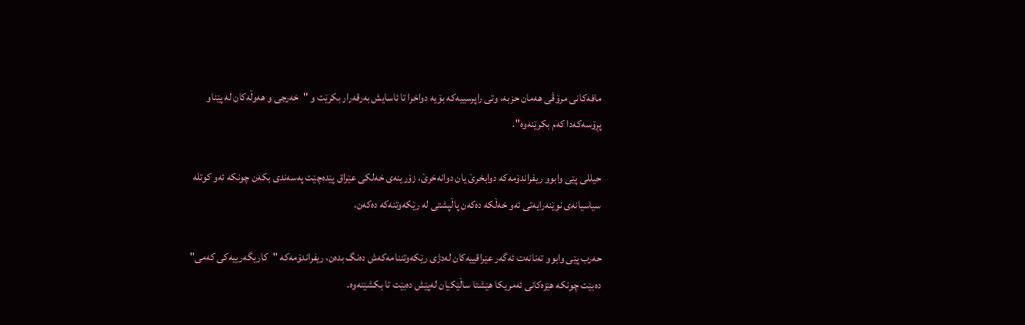مافه‌كانی مرۆڤی هه‌مان حزبه‌، وتی راپرسییه‌كه‌ بۆیه‌ دواخرا تا ئاسایش به‌رقه‌رار بكرێت و "خه‌رجی و هه‌وڵه‌كان له‌ پێناو پڕۆسه‌كه‌دا كه‌م بكرێنه‌وه‌".

حیللی پێی وابوو ریفراندۆمه‌كه‌ دوابخرێ یان دوانه‌خرێ، زۆرینه‌ی خه‌لكی عێراق پێده‌چێت په‌سه‌ندی بكه‌ن چونكه‌ ئه‌و كوتله‌ سیاسیانه‌ی نوێنه‌رایه‌تی ئه‌و خه‌ڵكه‌ ده‌كه‌ن پاڵپشتی له‌ رێكه‌وتنه‌كه‌ ده‌كه‌ن.

حه‌رب پێی وابوو ته‌نانه‌ت ئه‌گه‌ر عێراقییه‌كان له‌دژی رێكه‌وتننامه‌كه‌ش ده‌نگ بده‌ن، ریفراندۆمه‌كه‌ "كاریگه‌رییه‌كی كه‌می" ده‌بێت چونكه‌ هێزه‌كانی ئه‌مریكا هێشتا ساڵێكیان له‌پێش ده‌بێت تا بكشێنه‌وه‌.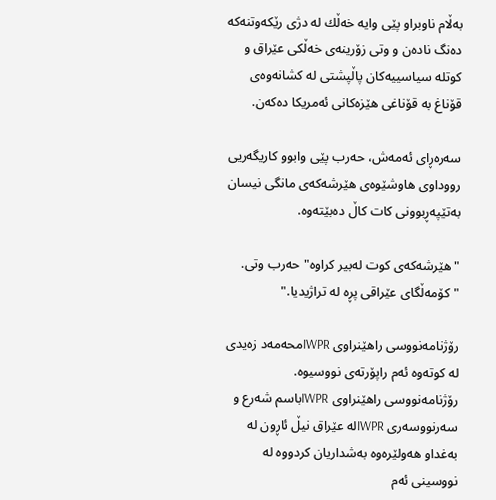به‌ڵام ناوبراو پێی وایه‌ خه‌ڵك له‌ دژی رێكه‌وتنه‌كه‌ ده‌نگ ناده‌ن و وتی زۆرینه‌ی خه‌ڵكی عێراق و كوتله‌ سیاسییه‌كان پاڵپشتی له‌ كشانه‌وه‌ی قۆناغ به‌ قۆناغی هێزه‌كانی ئه‌مریكا ده‌كه‌ن.

سه‌ره‌ڕای ئه‌مه‌ش، حه‌رب پێی وابوو كاریگه‌ریی رووداوی هاوشێوه‌ی هێرشه‌كه‌ی مانگی نیسان به‌تێپه‌ڕبوونی كات كاڵ ده‌بێته‌وه‌.

"هێرشه‌كه‌ی كوت له‌بیر كراوه‌" حه‌رب وتی. "كۆمه‌ڵگای عێراقی پڕه‌ له‌ تراژیدیا."

رۆژنامه‌نووسی راهێنراوی IWPRمحه‌مه‌د زه‌یدی له‌ كوته‌وه‌ ئه‌م راپۆرته‌ی نووسیوه‌. رۆژنامه‌نووسی راهێنراوی IWPRباسم شه‌رع و سه‌رنووسه‌ری IWPRله‌ عێراق نیڵ ئاڕون له‌ به‌غداو هه‌ولێره‌وه‌ به‌شداریان كردووه‌ له‌ نووسینی ئه‌م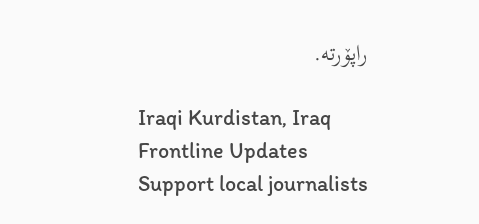راپۆرته‌.

Iraqi Kurdistan, Iraq
Frontline Updates
Support local journalists